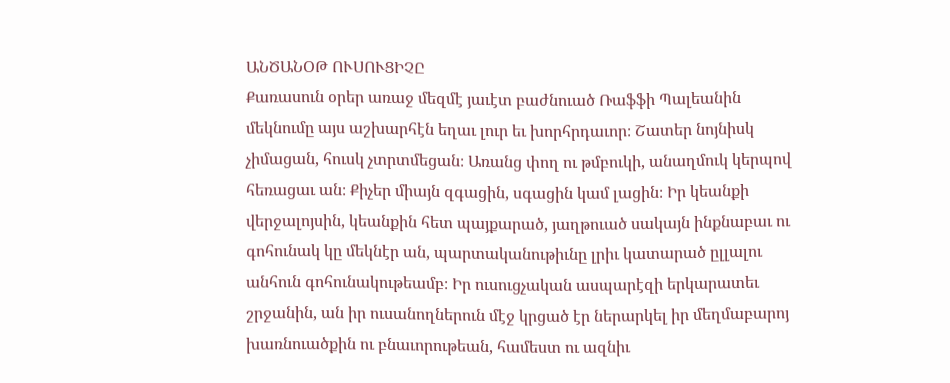ԱՆԾԱՆՕԹ ՈՒՍՈՒՑԻՉԸ
Քառասուն օրեր առաջ մեզմէ յաւէտ բաժնուած Ռաֆֆի Պալեանին մեկնումը այս աշխարհէն եղաւ լուր եւ խորհրդաւոր։ Շատեր նոյնիսկ չիմացան, հուսկ չտրտմեցան։ Առանց փող ու թմբուկի, անաղմուկ կերպով հեռացաւ ան։ Քիչեր միայն զգացին, սգացին կամ լացին։ Իր կեանքի վերջալոյսին, կեանքին հետ պայքարած, յաղթուած սակայն ինքնաբաւ ու գոհունակ կը մեկնէր ան, պարտականութիւնը լրիւ կատարած ըլլալու անհուն գոհունակութեամբ։ Իր ուսուցչական ասպարէզի երկարատեւ շրջանին, ան իր ուսանողներուն մէջ կրցած էր ներարկել իր մեղմաբարոյ խառնուածքին ու բնաւորութեան, համեստ ու ազնիւ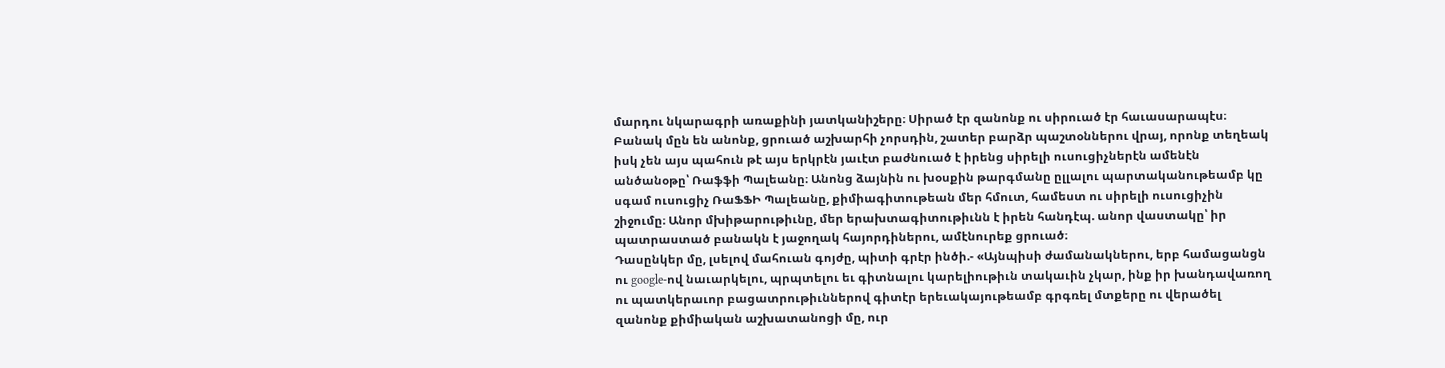մարդու նկարագրի առաքինի յատկանիշերը։ Սիրած էր զանոնք ու սիրուած էր հաւասարապէս։ Բանակ մըն են անոնք, ցրուած աշխարհի չորսդին, շատեր բարձր պաշտօններու վրայ, որոնք տեղեակ իսկ չեն այս պահուն թէ այս երկրէն յաւէտ բաժնուած է իրենց սիրելի ուսուցիչներէն ամենէն անծանօթը՝ Ռաֆֆի Պալեանը։ Անոնց ձայնին ու խօսքին թարգմանը ըլլալու պարտականութեամբ կը սգամ ուսուցիչ ՌաՖՖԻ Պալեանը, քիմիագիտութեան մեր հմուտ, համեստ ու սիրելի ուսուցիչին շիջումը։ Անոր մխիթարութիւնը, մեր երախտագիտութիւնն է իրեն հանդէպ. անոր վաստակը՝ իր պատրաստած բանակն է յաջողակ հայորդիներու, ամէնուրեք ցրուած։
Դասընկեր մը, լսելով մահուան գոյժը, պիտի գրէր ինծի.- «Այնպիսի ժամանակներու, երբ համացանցն ու google-ով նաւարկելու, պրպտելու եւ գիտնալու կարելիութիւն տակաւին չկար, ինք իր խանդավառող ու պատկերաւոր բացատրութիւններով գիտէր երեւակայութեամբ գրգռել մտքերը ու վերածել զանոնք քիմիական աշխատանոցի մը, ուր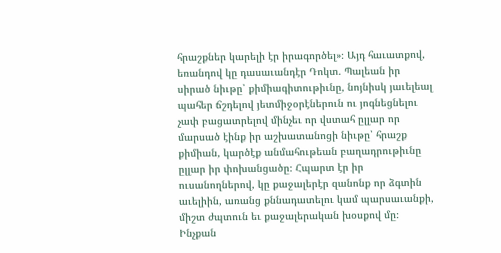հրաշքներ կարելի էր իրագործել»։ Այդ հաւատքով, եռանդով կը դասաւանդէր Դոկտ. Պալեան իր սիրած նիւթը՝ քիմիագիտութիւնը, նոյնիսկ յաւելեալ պահեր ճշդելով յետմիջօրէներուն ու յոգնեցնելու չափ բացատրելով մինչեւ որ վստահ ըլլար որ մարսած էինք իր աշխատանոցի նիւթը՝ հրաշք քիմիան, կարծէք անմահութեան բաղադրութիւնը ըլլար իր փոխանցածը։ Հպարտ էր իր ուսանողներով, կը քաջալերէր զանոնք որ ձգտին աւելիին, առանց քննադատելու կամ պարսաւանքի, միշտ ժպտուն եւ քաջալերական խօսքով մը։
Ինչքան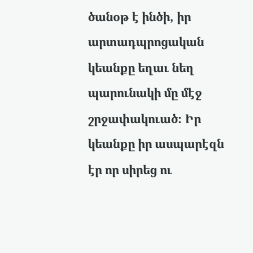ծանօթ է ինծի, իր արտադպրոցական կեանքը եղաւ նեղ պարունակի մը մէջ շրջափակուած։ Իր կեանքը իր ասպարէզն էր որ սիրեց ու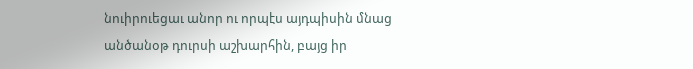նուիրուեցաւ անոր ու որպէս այդպիսին մնաց անծանօթ դուրսի աշխարհին, բայց իր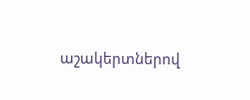աշակերտներով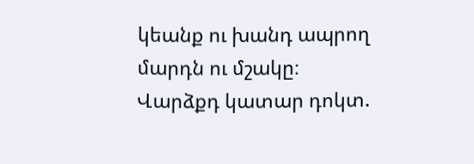կեանք ու խանդ ապրող մարդն ու մշակը։
Վարձքդ կատար դոկտ.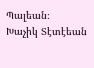Պալեան։
Խաչիկ Տէտէեան